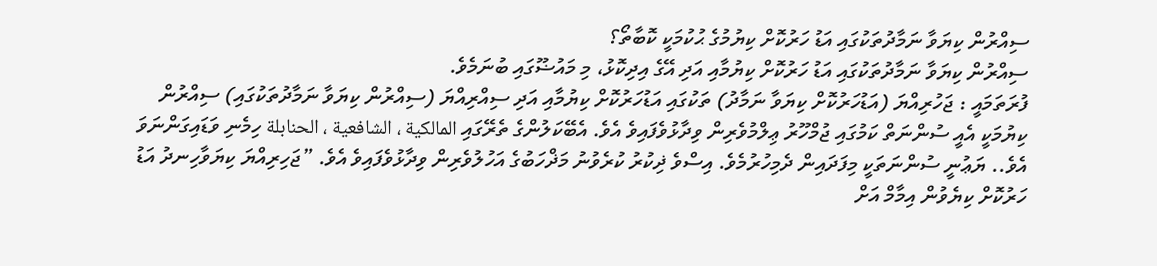ސިއްރުން ކިޔަވާ ނަމާދުތަކުގައި އަޑު ހަރުކޮށް ކިޔުމުގެ ޙުކުމަކީ ކޮބާތޯ؟
ސިއްރުން ކިޔަވާ ނަމާދުތަކުގައި އަޑު ހަރުކޮށް ކިޔުމާއި އަދި އޭގެ އިދިކޮޅު، މި މައުޟޫގައި ބުނަމެވެ.
ފުރަތަމައީ : ޖަހުރިއްޔަ (އަޑުހަރުކޮށް ކިޔަވާ ނަމާދު) ތަކުގައި އަޑުހަރުކޮށް ކިޔުމާއި އަދި ސިއްރިއްޔަ (ސިއްރުން ކިޔަވާ ނަމާދުތަކުގައި) ސިއްރުން ކިޔުމަކީ އެއީ ސުންނަތް ކަމުގައި ޖުމްހޫރު ޢިލްމުވެރިން ވިދާޅުވެފައިވެ އެވެ. އެބޭކަލުންގެ ތެރޭގައި المالكية ، الشافعية ، الحنابلة ހިމެނި ވަޑައިގަންނަވަ އެވެ.. ޔަޢުނީ ސުންނަތަކީ މިފަދައިން ދެމިހުރުމެވެ. އިސްވެ ޛިކުރު ކުރެވުނު މަޛްހަބުގެ އަހުލުވެރިން ވިދާޅުވެފައިވެ އެވެ. ”ޖަހިރިއްޔަ ކިޔަވާހިނދު އަޑު ހަރުކޮށް ކިޔެވުން އިމާމް އަށް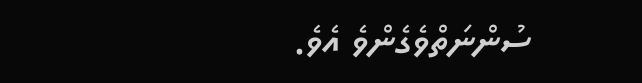ސުންނަތްވެގެންވެ އެވެ.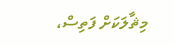މިޘާލަކަށް ފަތިސް،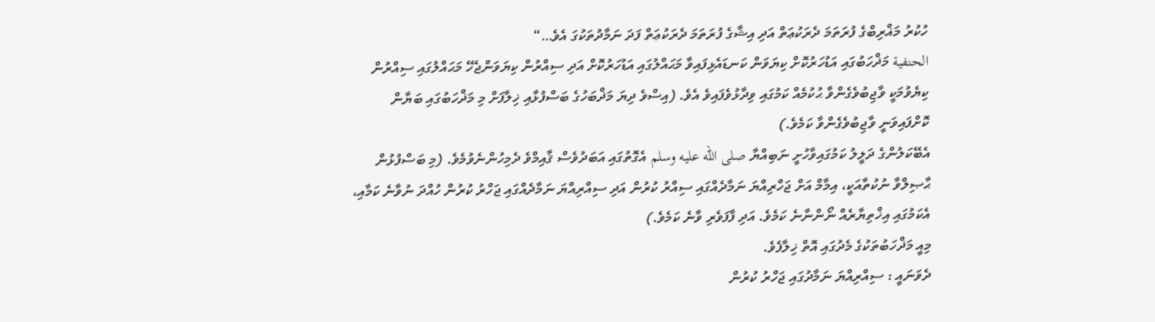ހުކުރު މަޣްރިބްގެ ފުރަތަމަ ދެރަކުޢަތް އަދި އިޝާގެ ފުރަތަމަ ދެރަކުޢަތް ފަދަ ނަމާދުތަކުގަ އެވެ…“
الحنفية މަޛްހަބުގައި އަޑުހަރުކޮށް ކިޔަވަން ކަނޑައެޅިފައިވާ މަޙައްލުގައި އަޑުހަރުކޮށް އަދި ސިއްރުން ކިޔަވަންޖެހޭ މަޙައްލުގައި ސިއްރުން ކިޔެވުމަކީ ވާޖިބުވެގެންވާ ޙުކުމެއް ކަމުގައި ވިދާޅުވެފައިވެ އެވެ. (އިސްވެ ދިޔަ މަޛްބަހުގެ ބަސްފުޅާއި ޚިލާފަށް މި މަޛްހަބުގައި ބަޔާން ކޮށްފައިވަނީ ވާޖިބުވެގެންވާ ކަމެވެ.)
އެބޭކަލުންގެ ދަލީލު ކަމުގައިވާހުށީ ނަބިއްޔާ صلى الله عليه وسلم އެގޮތުގައި އަބަދުވެސް ޤާއިމްވެ ދެމިހުންނެވުމެވެ. (މި ބަސްފުޅުން ޙާޞިލްވާ ނުކުތާއަކީ، އިމާމް އަށް ޖަހްރިއްޔަ ނަމާދެއްގައި ސިއްރު ކުރުން އަދި ސިއްރިއްޔަ ނަމާދެއްގައި ޖަހްރު ކުރުން ހުއްދަ ނުވާނެ ކަމާއި، އެކަމުގައި އިޚްތިޔާރެއް ނޯންނާނެ ކަމެވެ. އަދި ފާފަވެރި ވާނެ ކަމެވެ.)
މިއީ މަޛްހަބުތަކުގެ މެދުގައި އޮތް ޚިލާފެވެ.
ދެވަނައީ : ސިއްރިއްޔަ ނަމާދުގައި ޖަހްރު ކުރުން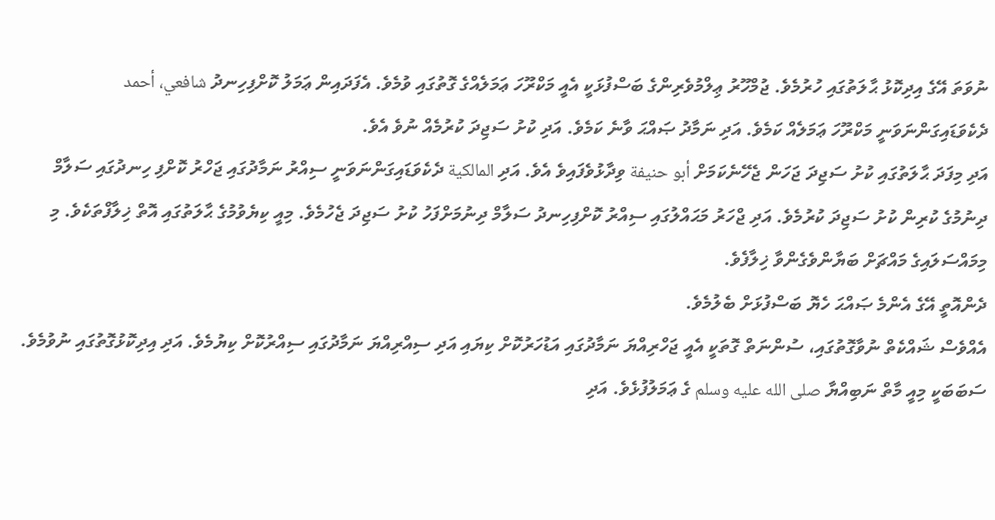ނުވަތަ އޭގެ އިދިކޮޅު ޙާލަތުގައި ހުރުމެވެ. ޖުމްހޫރު ޢިލްމުވެރިންގެ ބަސްފުޅަކީ އެއީ މަކްރޫހަ ޢަމަލެއްގެ ގޮތުގައި ވުމެވެ. އެފަދައިން ޢަމަލު ކޮށްފިހިނދު شافعي، أحمد ދެކެވަޑައިގަންނަވަނީ މަކްރޫހަ ޢަމަލެއް ކަމެވެ. އަދި ނަމާދު ޞައްޙަ ވާނެ ކަމެވެ. އަދި ކުށު ސަޖިދަ ކުރުމެއް ނުވެ އެވެ.
އަދި މިފަދަ ޙާލަތުގައި ކުށު ސަޖިދަ ޖަހަން ޖެހޭނެކަމަށް أبو حنيفة ވިދާޅުވެފައިވެ އެވެ. އަދި المالكية ދެކެވަޑައިގަންނަވަނީ ސިއްރު ނަމާދުގައި ޖަހްރު ކޮށްފި ހިނދުގައި ސަލާމް ދިނުމުގެ ކުރިން ކުށު ސަޖިދަ ކުރުމެވެ. އަދި ޖްހަރު މަޙައްލުގައި ސިއްރު ކޮށްފިހިނދު ސަލާމް ދިނުމަށްފަހު ކުށު ސަޖިދަ ޖެހުމެވެ. މިއީ ކިޔެވުމުގެ ޙާލަތުގައި އޮތް ޚިލާފްތަކެވެ. މި މިމައްސަލައިގެ މައްޗަށް ބަޔާންވެގެންވާ ޚިލާފެވެ.
ދެންއޮތީ އޭގެ އެންމެ ޞައްޙަ ހެޔޮ ބަސްފުޅަށް ބެލުމެވެ.
އެއްވެސް ޝައްކެތް ނުވާގޮތުގައި، ސުންނަތް ގޮތަކީ އެއީ ޖަހްރިއްޔަ ނަމާދުގައި އަޑުހަރުކޮށް ކިޔައި އަދި ސިއްރިއްޔަ ނަމާދުގައި ސިއްރުކޮށް ކިޔުމެވެ. އަދި އިދިކޮޅުގޮތުގައި ނުވުމެވެ. ސަބަބަކީ މިއީ މާތް ނަބިއްޔާ صلى الله عليه وسلم ގެ ޢަމަލުފުޅެވެ. އަދި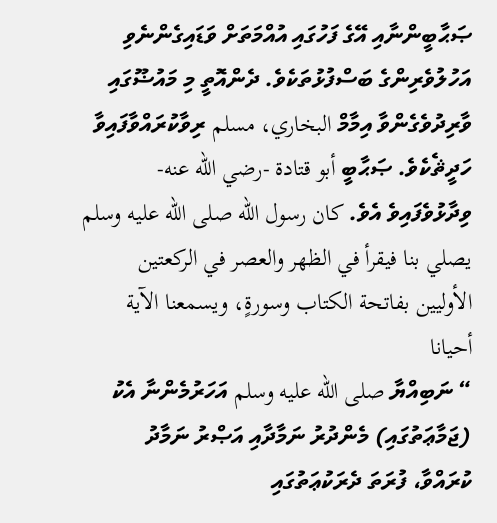ޞަޙާބީންނާއި އޭގެ ފަހުގައި އުއްމަތަށް ވަޑައިގެންނެވި އަހުލުވެރިންގެ ބަސްފުޅުތަކެވެ. ދެންއޮތީ މި މައުޟޫގައި ވާރިދުވެގެންވާ އިމާމް البخاري، مسلم ރިވާކުރައްވާފައިވާ ހަދީޘެކެވެ. ޞަޙާބީ أبو قتادة -رضي الله عنه- ވިދާޅުވެފައިވެ އެވެ. كان رسول الله صلى الله عليه وسلم يصلي بنا فيقرأ في الظهر والعصر في الركعتين الأوليين بفاتحة الكتاب وسورةٍ، ويسمعنا الآية أحيانا
“ ނަބިއްޔާ صلى الله عليه وسلم އަހަރުމެންނާ އެކު (ޖަމާޢަތުގައި) މެންދުރު ނަމާދާއި އަޞްރު ނަމާދު ކުރައްވާ، ފުރަތަ ދެރަކުޢަތުގައި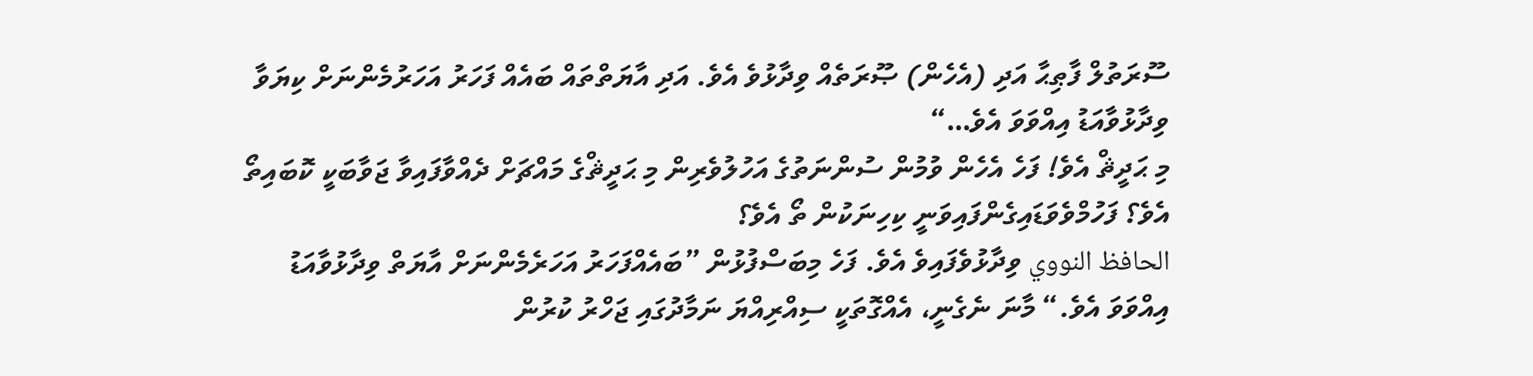ސޫރަތުލް ފާޠިޙާ އަދި (އެހެން) ޞޫރަތެއް ވިދާޅުވެ އެވެ. އަދި އާޔަތްތައް ބައެއް ފަހަރު އަހަރުމެންނަށް ކިޔަވާ ވިދާޅުވާއަޑު އިއްވަވަ އެވެ…“
މި ޙަދީޘް އެވެ! ފަހެ އެހެން ވުމުން ސުންނަތުގެ އަހުލުވެރިން މި ޙަދީޘްގެ މައްޗަށް ދެއްވާފައިވާ ޖަވާބަކީ ކޮބައިތޯ އެވެ؟ ފަހުމްވެވަޑައިގެންފައިވަނީ ކިހިނަކުން ތޯ އެވެ؟
الحافظ النووي ވިދާޅުވެފައިވެ އެވެ. ފަހެ މިބަސްފުޅުން ”ބައެއްފަހަރު އަހަރެމެންނަށް އާޔަތް ވިދާޅުވާއަޑު އިއްވަވަ އެވެ.“ މާނަ ނެގެނީ، އެއްގޮތަކީ ސިއްރިއްޔަ ނަމާދުގައި ޖަހްރު ކުރުން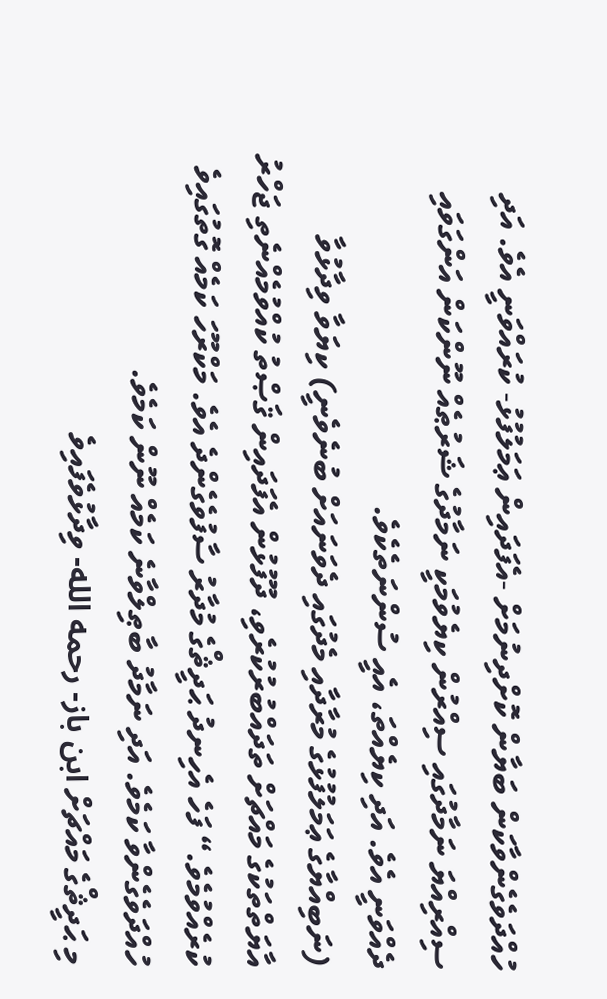ހުއްދަވެގެންވާކަން ބަޔާން ކޮށްދިނުމަށް -އެފަދައިން ޢަމަލުފުޅު- ކުރައްވަނީ އެވެ. އަދި ސިއްރިއްޔަ ނަމާދުގައި ސިއްރުން ކިޔެވުމަކީ ނަމާދުގެ ޝަރުޠެއް ނޫންކަން އަންގަވައި ދެއްވަނީ އެވެ. އަދި ކިޔެއްތަ، އެއީ ސުންނަތެކެވެ.
(ނަބިއްޔާގެ ޢަމަލުފުޅުގެ މުރާދާއި މެދުގައި ދެވަނައަށް ބުނެވެނީ) ކިޔަވާ ވިދާޅުވާ އާޔަތްތަކުގެ މައްޗަށް ތަދައްބުރުކުރެވި، ދޫފުޅުން އެފަދައިން ޤަޞްތު ކުއްވުމެއްނެތި ޖަހްރު ކުރެއްވުމެވެ.“ ފަހެ އެހިނދު ޙަދީޘްގެ މުދާރު ސާފުވެގެންދެ އެވެ. މަކްރޫހަ ކަމެއް ގޮތުގައިވެ ހުއްދަވެގެންވާ ކަމެވެ. އަދި ނަމާދު ބާޠިލްވާނެ ކަމެއް ނޫން ކަމެވެ.
މި ޙަދީޘްގެ މައްޗަށް ابن باز- رحمه الله- ވިދާޅުވެފައިވެ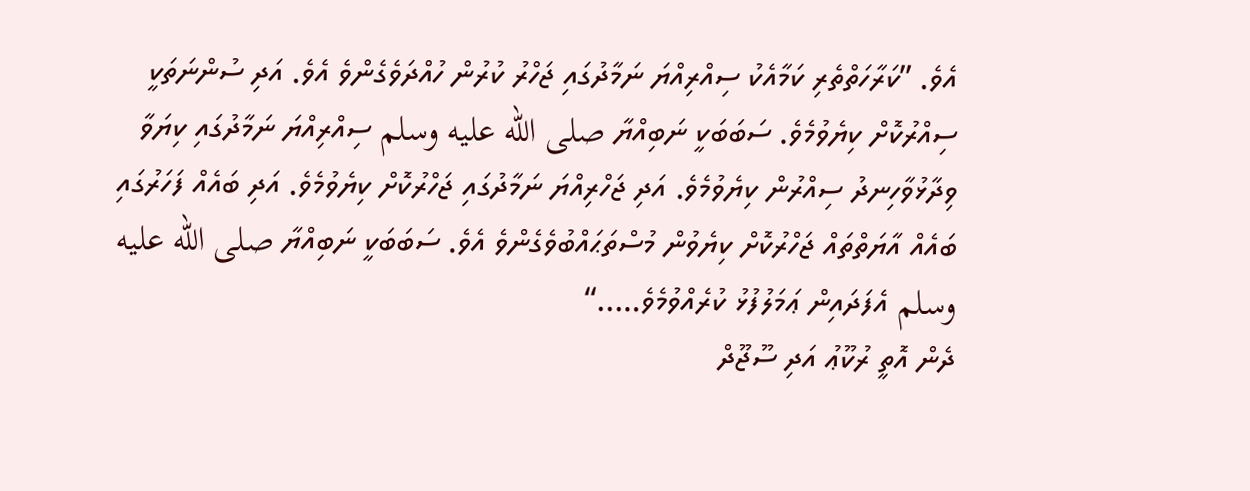އެވެ. ”ކަރާހަތްތެރި ކަމާއެކު ސިއްރިއްޔަ ނަމާދުގައި ޖަހްރު ކުރުން ހުއްދަވެގެންވެ އެވެ. އަދި ސުންނަތަކީ ސިއްރުކޮށް ކިޔެވުމެވެ. ސަބަބަކީ ނަބިއްޔާ صلى الله عليه وسلم ސިއްރިއްޔަ ނަމާދުގައި ކިޔަވާ ވިދާޅުވާހިނދު ސިއްރުން ކިޔެވުމެވެ. އަދި ޖަހްރިއްޔަ ނަމާދުގައި ޖަހްރުކޮށް ކިޔެވުމެވެ. އަދި ބައެއް ފަހަރުގައި ބައެއް އާޔަތްތައް ޖަހްރުކޮށް ކިޔެވުން މުސްތަޙައްބުވެގެންވެ އެވެ. ސަބަބަކީ ނަބިއްޔާ صلى الله عليه وسلم އެފަދައިން ޢަމަލުފުޅު ކުރެއްވުމެވެ…..“
ދެން އޮތީ ރުކޫޢު އަދި ސޫޖޫދް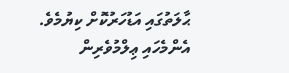ޙާލަތުގައި އަޑުހަރުކޮށް ކިޔުމެވެ. އެންމެހައި ޢިލްމުވެރިން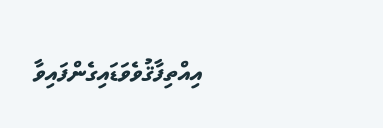އިއްތިފާޤުވެވަޑައިގެންފައިވާ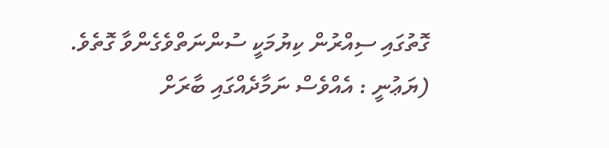ގޮތުގައި ސިއްރުން ކިޔުމަކީ ސުންނަތްވެގެންވާ ގޮތެވެ. (ޔަޢުނީ : އެއްވެސް ނަމާދެއްގައި ބާރަށް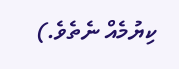ކިޔުމެއް ނެތެވެ.)